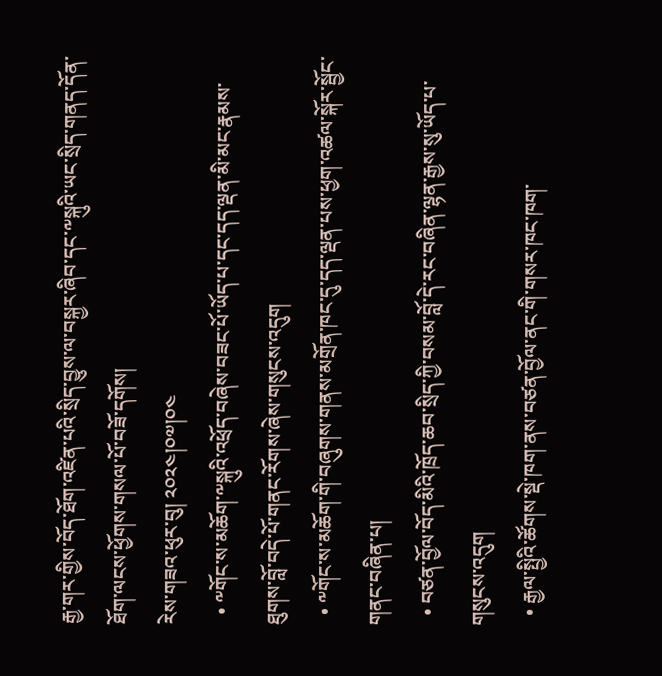རྒྱ་གར་གྱིས་བོད་ཐོག་འཛིན་པའི་སྲིད་བྱུས་ལ་བསྐྱར་ཞིབ་དང་༸སྐུའི་ཡང་སྲིད་གནད་དོན་ཐོག་ལངས་ཕྱོགས་གསལ་པོ་བཟོ་དགོས།
རེས་གཟའ་ཕུར་བུ། ༢༠༢༤།༠༧།༠༤
  • ༸གོང་ས་མཆོག་༸སྐུའི་འཕྲོད་བཞེས་བཟང་པོ་ཡོད་པ་དང་དད་ལྡན་མི་མང་རྣམས་ཐུགས་བློ་བདེ་པོ་གནང་རོགས་ཞེས་གསུངས་འདུག
  • ༸གོང་ས་མཆོག་གི་བཞུགས་གནས་མགྲོན་ཁང་དུ་དད་ལྡན་པས་ཕྱག་འཚལ་སྐོར་སྦྱོང་གནང་བཞིན་པ།
  • བཙན་བྱོལ་བོད་མིའི་ཁྲོད་ཆབ་སྲིད་ཀྱི་བསམ་བློ་དེ་རང་བཞིན་ལྷན་རྒྱས་སུ་ཡོད་པ་གསུངས་འདུག
  • རྒྱལ་སྤྱིའི་ཚོགས་སྡེ་ཁག་ནས་བཙན་བྱོལ་ནང་གི་གསར་ཁང་ཁག་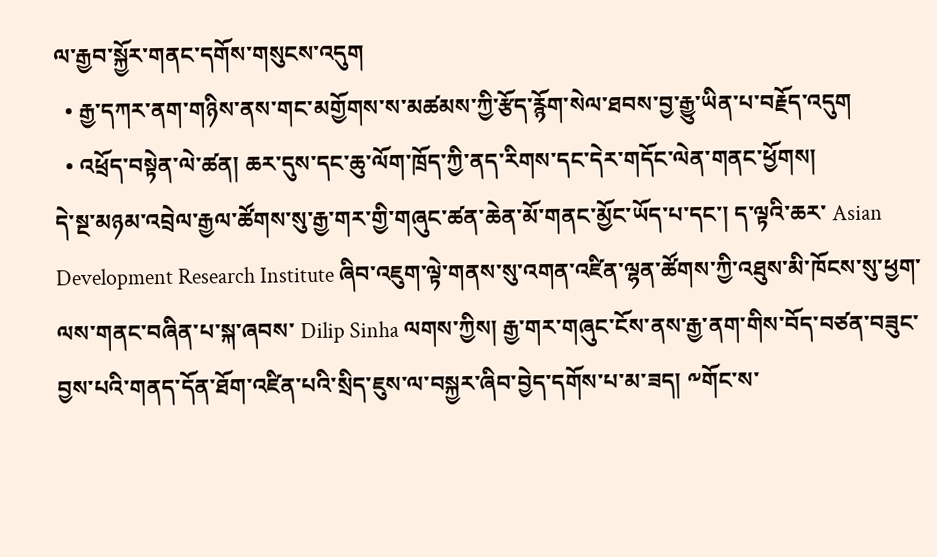ལ་རྒྱབ་སྐྱོར་གནང་དགོས་གསུངས་འདུག
  • རྒྱ་དཀར་ནག་གཉིས་ནས་གང་མགྱོགས་ས་མཚམས་ཀྱི་རྩོད་རྙོག་སེལ་ཐབས་བྱ་རྒྱུ་ཡིན་པ་བརྗོད་འདུག
  • འཕྲོད་བསྟེན་ལེ་ཚན། ཆར་དུས་དང་ཆུ་ལོག་ཁྲོད་ཀྱི་ནད་རིགས་དང་དེར་གདོང་ལེན་གནང་ཕྱོགས།
དེ་སྔ་མཉམ་འབྲེལ་རྒྱལ་ཚོགས་སུ་རྒྱ་གར་གྱི་གཞུང་ཚན་ཆེན་མོ་གནང་མྱོང་ཡོད་པ་དང་། ད་ལྟའི་ཆར་ Asian Development Research Institute ཞིབ་འཇུག་ལྟེ་གནས་སུ་འགན་འཛིན་ལྷན་ཚོགས་ཀྱི་འཐུས་མི་ཁོངས་སུ་ཕྱག་ལས་གནང་བཞིན་པ་སྐ་ཞབས་ Dilip Sinha ལགས་ཀྱིས། རྒྱ་གར་གཞུང་ངོས་ནས་རྒྱ་ནག་གིས་བོད་བཙན་བཟུང་བྱས་པའི་གནད་དོན་ཐོག་འཛིན་པའི་སྲིད་ཇུས་ལ་བསྐྱར་ཞིབ་བྱེད་དགོས་པ་མ་ཟད། ༸གོང་ས་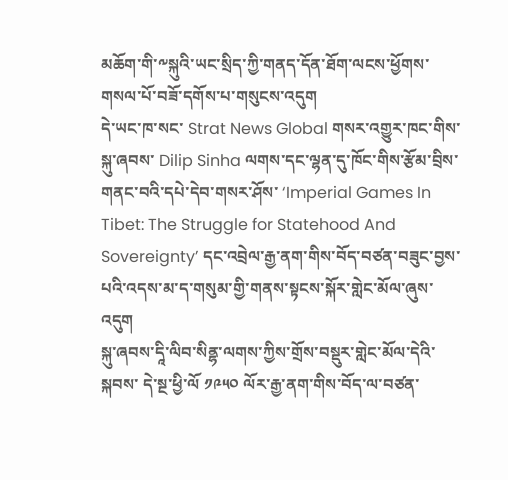མཆོག་གི་༸སྐུའི་ཡང་སྲིད་ཀྱི་གནད་དོན་ཐོག་ལངས་ཕྱོགས་གསལ་པོ་བཟོ་དགོས་པ་གསུངས་འདུག
དེ་ཡང་ཁ་སང་ Strat News Global གསར་འགྱུར་ཁང་གིས་སྐུ་ཞབས་ Dilip Sinha ལགས་དང་ལྷན་དུ་ཁོང་གིས་རྩོམ་བྲིས་གནང་བའི་དཔེ་དེབ་གསར་ཤོས་ ‘Imperial Games In Tibet: The Struggle for Statehood And Sovereignty’ དང་འབྲེལ་རྒྱ་ནག་གིས་བོད་བཙན་བཟུང་བྱས་པའི་འདས་མ་ད་གསུམ་གྱི་གནས་སྟངས་སྐོར་གླེང་མོལ་ཞུས་འདུག
སྐུ་ཞབས་དཱི་ལིབ་སིནྷ་ལགས་ཀྱིས་གྲོས་བསྡུར་གླེང་མོལ་དེའི་སྐབས་ དེ་སྔ་ཕྱི་ལོ ༡༩༥༠ ལོར་རྒྱ་ནག་གིས་བོད་ལ་བཙན་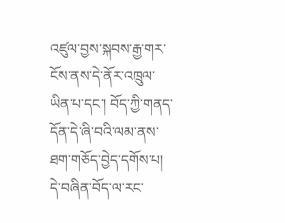འཛུལ་བྱས་སྐབས་རྒྱ་གར་ངོས་ནས་དེ་ནོར་འཁྲུལ་ཡིན་པ་དང་། བོད་ཀྱི་གནད་དོན་དེ་ཞི་བའི་ལམ་ནས་ཐག་གཅོད་བྱེད་དགོས་པ། དེ་བཞིན་བོད་ལ་རང་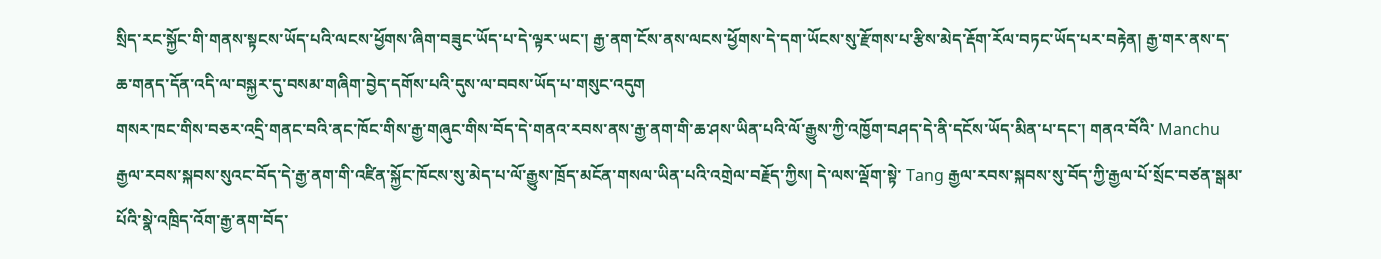སྲིད་རང་སྐྱོང་གི་གནས་སྟངས་ཡོད་པའི་ལངས་ཕྱོགས་ཞིག་བཟུང་ཡོད་པ་དེ་ལྟར་ཡང་། རྒྱ་ནག་ངོས་ནས་ལངས་ཕྱོགས་དེ་དག་ཡོངས་སུ་རྫོགས་པ་རྩིས་མེད་རྡོག་རོལ་བཏང་ཡོད་པར་བརྟེན། རྒྱ་གར་ནས་ད་ཆ་གནད་དོན་འདི་ལ་བསྐྱར་དུ་བསམ་གཞིག་བྱེད་དགོས་པའི་དུས་ལ་བབས་ཡོད་པ་གསུང་འདུག
གསར་ཁང་གིས་བཅར་འདྲི་གནང་བའི་ནང་ཁོང་གིས་རྒྱ་གཞུང་གིས་བོད་དེ་གནའ་རབས་ནས་རྒྱ་ནག་གི་ཆ་ཤས་ཡིན་པའི་ལོ་རྒྱུས་ཀྱི་འཁྱོག་བཤད་དེ་ནི་དངོས་ཡོད་མིན་པ་དང་། གནའ་བོའི་ Manchu རྒྱལ་རབས་སྐབས་སུའང་བོད་དེ་རྒྱ་ནག་གི་འཛིན་སྐྱོང་ཁོངས་སུ་མེད་པ་ལོ་རྒྱུས་ཁྲོད་མངོན་གསལ་ཡིན་པའི་འགྲེལ་བརྗོད་ཀྱིས། དེ་ལས་ལྡོག་སྟེ་ Tang རྒྱལ་རབས་སྐབས་སུ་བོད་ཀྱི་རྒྱལ་པོ་སྲོང་བཙན་སྒམ་པོའི་སྣེ་འཁྲིད་འོག་རྒྱ་ནག་བོད་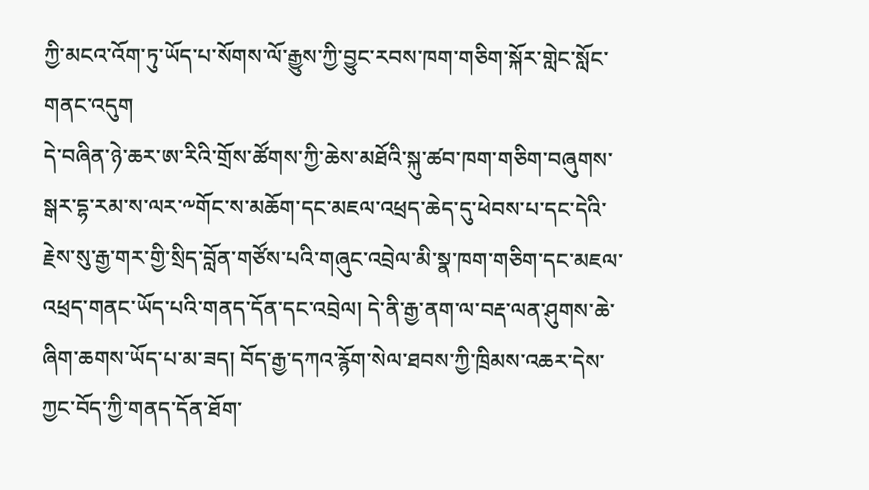ཀྱི་མངའ་འོག་ཏུ་ཡོད་པ་སོགས་ལོ་རྒྱུས་ཀྱི་བྱུང་རབས་ཁག་གཅིག་སྐོར་གླེང་སློང་གནང་འདུག
དེ་བཞིན་ཉེ་ཆར་ཨ་རིའི་གྲོས་ཚོགས་ཀྱི་ཆེས་མཐོའི་སྐུ་ཚབ་ཁག་གཅིག་བཞུགས་སྒར་དྷ་རམ་ས་ལར་༸གོང་ས་མཆོག་དང་མཇལ་འཕྲད་ཆེད་དུ་ཕེབས་པ་དང་དེའི་རྗེས་སུ་རྒྱ་གར་གྱི་སྲིད་བློན་གཙོས་པའི་གཞུང་འབྲེལ་མི་སྣ་ཁག་གཅིག་དང་མཇལ་འཕྲད་གནང་ཡོད་པའི་གནད་དོན་དང་འབྲེལ། དེ་ནི་རྒྱ་ནག་ལ་བརྡ་ལན་ཤུགས་ཆེ་ཞིག་ཆགས་ཡོད་པ་མ་ཟད། བོད་རྒྱ་དཀའ་རྙོག་སེལ་ཐབས་ཀྱི་ཁྲིམས་འཆར་དེས་ཀྱང་བོད་ཀྱི་གནད་དོན་ཐོག་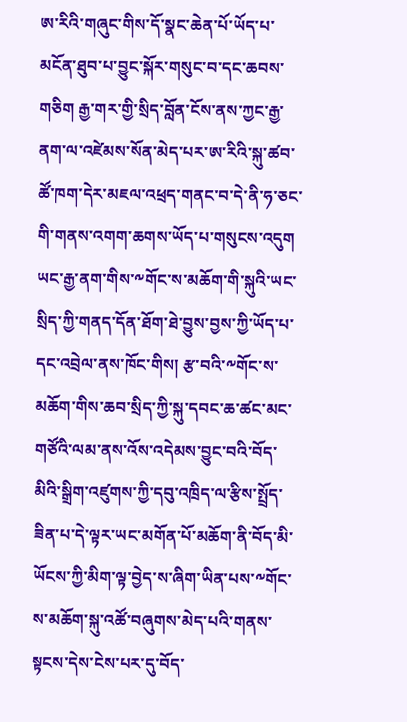ཨ་རིའི་གཞུང་གིས་དོ་སྣང་ཆེན་པོ་ཡོད་པ་མངོན་ཐུབ་པ་བྱུང་སྐོར་གསུང་བ་དང་ཆབས་གཅིག རྒྱ་གར་གྱི་སྲིད་བློན་ངོས་ནས་ཀྱང་རྒྱ་ནག་ལ་འཛེམས་སོན་མེད་པར་ཨ་རིའི་སྐུ་ཚབ་ཚོ་ཁག་དེར་མཇལ་འཕྲད་གནང་བ་དེ་ནི་ཧ་ཅང་གི་གནས་འགག་ཆགས་ཡོད་པ་གསུངས་འདུག
ཡང་རྒྱ་ནག་གིས་༸གོང་ས་མཆོག་གི་སྐུའི་ཡང་སྲིད་ཀྱི་གནད་དོན་ཐོག་ཐེ་བྱུས་བྱས་ཀྱི་ཡོད་པ་དང་འབྲེལ་ནས་ཁོང་གིས། རྩ་བའི་༸གོང་ས་མཆོག་གིས་ཆབ་སྲིད་ཀྱི་སྐུ་དབང་ཆ་ཚང་མང་གཙོའི་ལམ་ནས་འོས་འདེམས་བྱུང་བའི་བོད་མིའི་སྒྲིག་འཛུགས་ཀྱི་དབུ་འཁྲིད་ལ་རྩིས་སྤྲོད་ཟིན་པ་དེ་ལྟར་ཡང་མགོན་པོ་མཆོག་ནི་བོད་མི་ཡོངས་ཀྱི་མིག་ལྟ་བྱེད་ས་ཞིག་ཡིན་པས་༸གོང་ས་མཆོག་སྐུ་འཚོ་བཞུགས་མེད་པའི་གནས་སྟངས་དེས་ངེས་པར་དུ་བོད་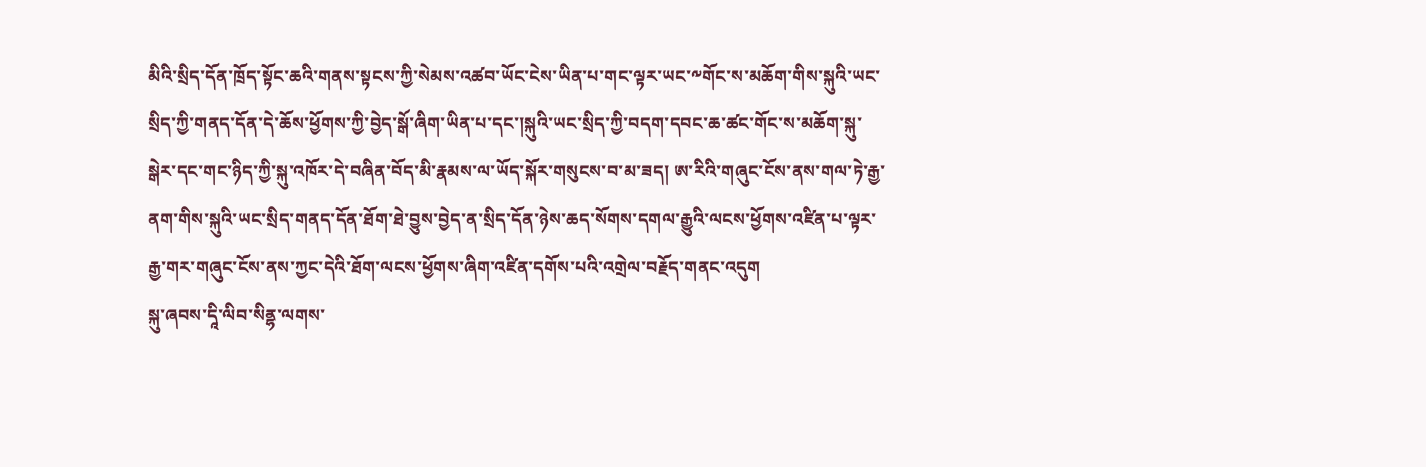མིའི་སྲིད་དོན་ཁྲོད་སྟོང་ཆའི་གནས་སྟངས་ཀྱི་སེམས་འཚབ་ཡོང་ངེས་ཡིན་པ་གང་ལྟར་ཡང་༸གོང་ས་མཆོག་གིས་སྐུའི་ཡང་སྲིད་ཀྱི་གནད་དོན་དེ་ཆོས་ཕྱོགས་ཀྱི་བྱེད་སྒོ་ཞིག་ཡིན་པ་དང་།སྐུའི་ཡང་སྲིད་ཀྱི་བདག་དབང་ཆ་ཚང་གོང་ས་མཆོག་སྐུ་སྒེར་དང་གང་ཉིད་ཀྱི་སྐུ་འཁོར་དེ་བཞིན་བོད་མི་རྣམས་ལ་ཡོད་སྐོར་གསུངས་བ་མ་ཟད། ཨ་རིའི་གཞུང་ངོས་ནས་གལ་ཏེ་རྒྱ་ནག་གིས་སྐུའི་ཡང་སྲིད་གནད་དོན་ཐོག་ཐེ་བྱུས་བྱེད་ན་སྲིད་དོན་ཉེས་ཆད་སོགས་དགལ་རྒྱུའི་ལངས་ཕྱོགས་འཛིན་པ་ལྟར་རྒྱ་གར་གཞུང་ངོས་ནས་ཀྱང་དེའི་ཐོག་ལངས་ཕྱོགས་ཞིག་འཛིན་དགོས་པའི་འགྲེལ་བརྗོད་གནང་འདུག
སྐུ་ཞབས་དཱི་ལིབ་སིནྷ་ལགས་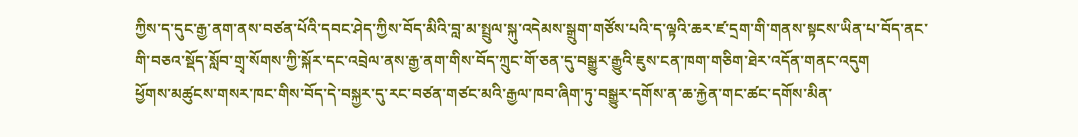ཀྱིས་ད་དུང་རྒྱ་ནག་ནས་བཙན་པོའི་དབང་ཤེད་ཀྱིས་བོད་མིའི་བླ་མ་སྤྲུལ་སྐུ་འདེམས་སྒྲུག་གཙོས་པའི་ད་ལྟའི་ཆར་ཛ་དྲག་གི་གནས་སྟངས་ཡིན་པ་བོད་ནང་གི་བཅའ་སྡོད་སློབ་གྲྭ་སོགས་ཀྱི་སྐོར་དང་འབྲེལ་ནས་རྒྱ་ནག་གིས་བོད་ཀྲུང་གོ་ཅན་དུ་བསྒྱུར་རྒྱུའི་ཇུས་ངན་ཁག་གཅིག་ཐེར་འདོན་གནང་འདུག
ཕྱོགས་མཚུངས་གསར་ཁང་གིས་བོད་དེ་བསྐྱར་དུ་རང་བཙན་གཙང་མའི་རྒྱལ་ཁབ་ཞིག་ཏུ་བསྒྱུར་དགོས་ན་ཆ་རྐྱེན་གང་ཚང་དགོས་མིན་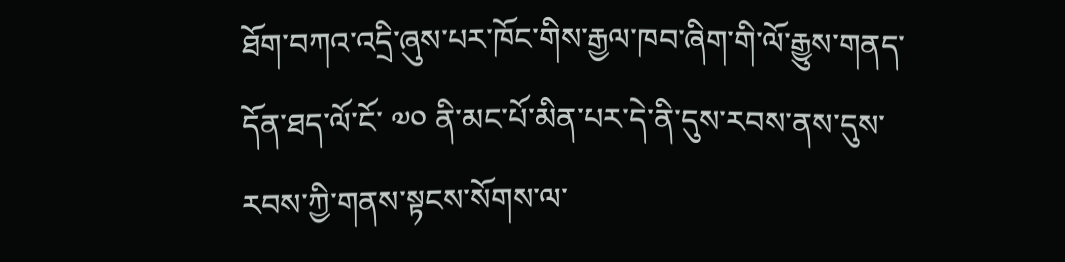ཐོག་བཀའ་འདྲི་ཞུས་པར་ཁོང་གིས་རྒྱལ་ཁབ་ཞིག་གི་ལོ་རྒྱུས་གནད་དོན་ཐད་ལོ་ངོ་ ༧༠ ནི་མང་པོ་མིན་པར་དེ་ནི་དུས་རབས་ནས་དུས་རབས་ཀྱི་གནས་སྟངས་སོགས་ལ་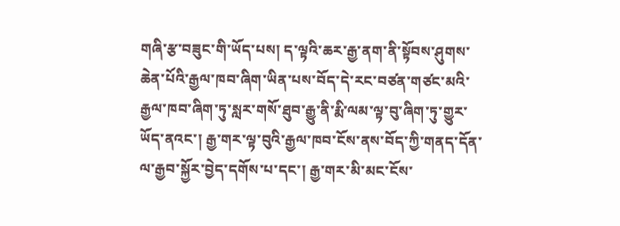གཞི་རྩ་བཟུང་གི་ཡོད་པས། ད་ལྟའི་ཆར་རྒྱ་ནག་ནི་སྟོབས་ཤུགས་ཆེན་པོའི་རྒྱལ་ཁབ་ཞིག་ཡིན་པས་བོད་དེ་རང་བཙན་གཙང་མའི་རྒྱལ་ཁབ་ཞིག་ཏུ་སླར་གསོ་ཐུབ་རྒྱུ་ནི་རྨི་ལམ་ལྟ་བུ་ཞིག་ཏུ་གྱུར་ཡོད་ནའང་། རྒྱ་གར་ལྟ་བུའི་རྒྱལ་ཁབ་ངོས་ནས་བོད་ཀྱི་གནད་དོན་ལ་རྒྱབ་སྐྱོར་བྱེད་དགོས་པ་དང་། རྒྱ་གར་མི་མང་ངོས་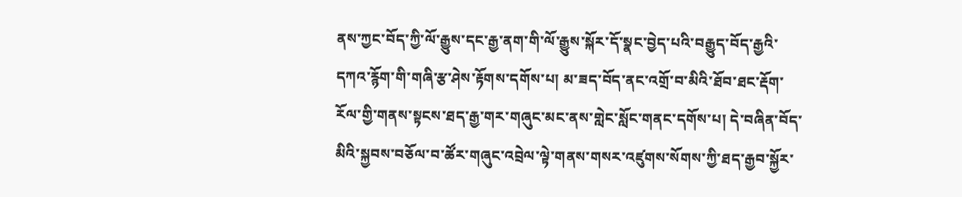ནས་ཀྱང་བོད་ཀྱི་ལོ་རྒྱུས་དང་རྒྱ་ནག་གི་ལོ་རྒྱུས་སྐོར་དོ་སྣང་བྱེད་པའི་བརྒྱུད་བོད་རྒྱའི་དཀའ་རྙོག་གི་གཞི་རྩ་ཤེས་རྟོགས་དགོས་པ། མ་ཟད་བོད་ནང་འགྲོ་བ་མིའི་ཐོབ་ཐང་རྡོག་རོལ་གྱི་གནས་སྟངས་ཐད་རྒྱ་གར་གཞུང་མང་ནས་གླེང་སློང་གནང་དགོས་པ། དེ་བཞིན་བོད་མིའི་སྐྱབས་བཅོལ་བ་ཚོར་གཞུང་འབྲེལ་ལྟེ་གནས་གསར་འཛུགས་སོགས་ཀྱི་ཐད་རྒྱབ་སྐྱོར་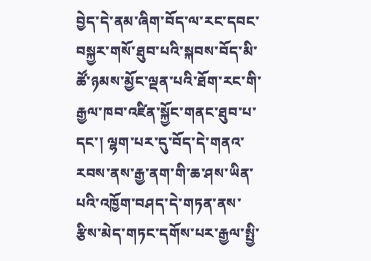བྱེད་དེ་ནམ་ཞིག་བོད་ལ་རང་དབང་བསྐྱར་གསོ་ཐུབ་པའི་སྐབས་བོད་མི་ཚོ་ཉམས་མྱོང་ལྡན་པའི་ཐོག་རང་གི་རྒྱལ་ཁབ་འཛིན་སྐྱོང་གནང་ཐུབ་པ་དང་། ལྷག་པར་དུ་བོད་དེ་གནའ་རབས་ནས་རྒྱ་ནག་གི་ཆ་ཤས་ཡིན་པའི་འཁྱོག་བཤད་དེ་གཏན་ནས་རྩིས་མེད་གཏང་དགོས་པར་རྒྱལ་སྤྱི་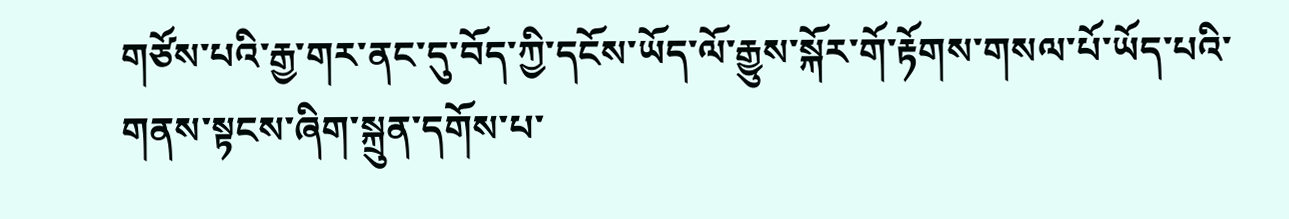གཙོས་པའི་རྒྱ་གར་ནང་དུ་བོད་ཀྱི་དངོས་ཡོད་ལོ་རྒྱུས་སྐོར་གོ་རྟོགས་གསལ་པོ་ཡོད་པའི་གནས་སྟངས་ཞིག་སྐྲུན་དགོས་པ་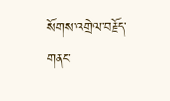སོགས་འགྲེལ་བརྗོད་གནང་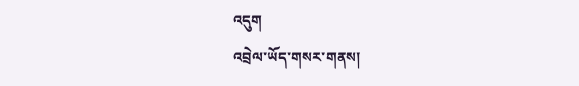འདུག
འབྲེལ་ཡོད་གསར་གནས།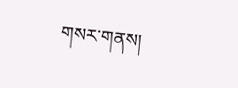གསར་གནས།